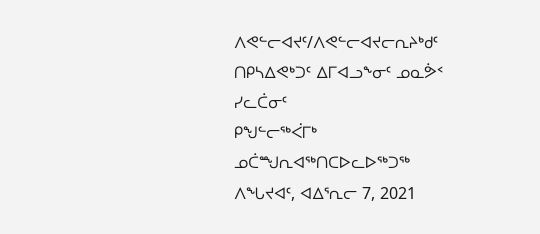ᐱᕙᓪᓕᐊᔪᑦ/ᐱᕙᓪᓕᐊᔪᓕᕆᔨᒃᑯᑦ
ᑎᑭᓴᐃᕙᒃᑐᑦ ᐃᒥᐊᓗᖕᓂᑦ ᓄᓇᕘᑉ ᓯᓚᑖᓂᑦ
ᑭᖑᓪᓕᖅᐹᒥᒃ ᓄᑖᙳᕆᐊᖅᑎᑕᐅᓚᐅᖅᑐᖅ ᐱᖓᔪᐊᑦ, ᐊᐃᕐᕆᓕ 7, 2021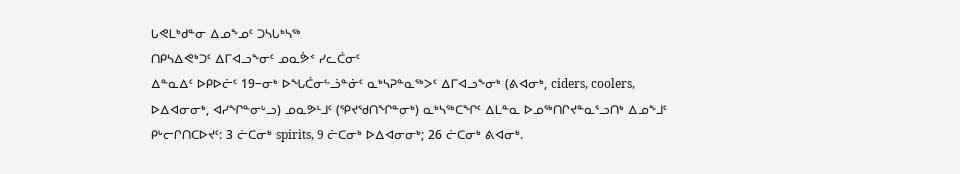ᒐᕙᒪᒃᑯᓐᓂ ᐃᓄᖕᓄᑦ ᑐᓴᒐᒃᓴᖅ
ᑎᑭᓴᐃᕙᒃᑐᑦ ᐃᒥᐊᓗᖕᓂᑦ ᓄᓇᕘᑉ ᓯᓚᑖᓂᑦ
ᐃᓐᓇᐃᑦ ᐅᑭᐅᓖᑦ 19−ᓂᒃ ᐅᖓᑖᓂᓪᓘᓐᓃᑦ ᓇᒃᓴᕈᓐᓇᖅᐳᑦ ᐃᒥᐊᓗᖕᓂᒃ (ᕕᐊᓂᒃ, ciders, coolers, ᐅᐃᐊᓂᓂᒃ, ᐊᓯᖏᓐᓂᒡᓗ) ᓄᓇᕗᒻᒧᑦ (ᕿᔪᖁᑎᖏᓐᓂᒃ) ᓇᒃᓴᖅᑕᖏᑦ ᐃᒪᓐᓇ ᐅᓄᖅᑎᒋᔪᓐᓇᕐᓗᑎᒃ ᐃᓄᖕᒧᑦ ᑭᒡᓕᒋᑎᑕᐅᔪᑦ: 3 ᓖᑕᓂᒃ spirits, 9 ᓖᑕᓂᒃ ᐅᐃᐊᓂᓂᒃ; 26 ᓖᑕᓂᒃ ᕕᐊᓂᒃ.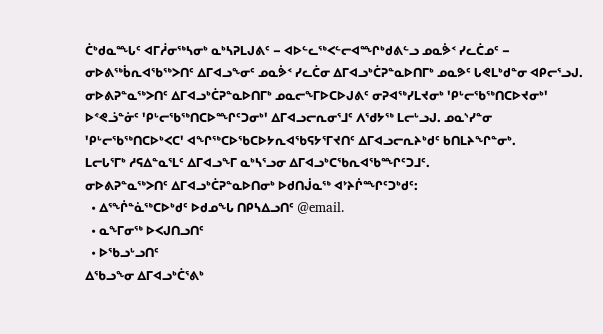ᑖᒃᑯᓇᙵᑦ ᐊᒥᓲᓂᖅᓴᓂᒃ ᓇᒃᓴᕈᒪᒍᕕᑦ − ᐊᐅᓪᓚᖅᐸᓪᓕᐊᙱᒃᑯᕕᓪᓗ ᓄᓇᕘᑉ ᓯᓚᑖᓄᑦ − ᓂᐅᕕᖅᑳᕆᐊᖃᖅᐳᑎᑦ ᐃᒥᐊᓗᖕᓂᑦ ᓄᓇᕘᑉ ᓯᓚᑖᓂ ᐃᒥᐊᓗᒃᑖᕈᓐᓇᐅᑎᒥᒃ ᓄᓇᕗᑦ ᒐᕙᒪᒃᑯᓐᓂ ᐊᑭᓕᕐᓗᒍ.
ᓂᐅᕕᕈᓐᓇᖅᐳᑎᑦ ᐃᒥᐊᓗᒃᑖᕈᓐᓇᐅᑎᒥᒃ ᓄᓇᓕᖕᒥᐅᑕᐅᒍᕕᑦ ᓂᕈᐊᖅᓯᒪᔪᓂᒃ 'ᑭᒡᓕᖃᖅᑎᑕᐅᔪᓂᒃ' ᐅᕝᕙᓘᓐᓃᑦ 'ᑭᒡᓕᖃᖅᑎᑕᐅᙱᑦᑐᓂᒃ' ᐃᒥᐊᓗᓕᕆᓂᕐᒧᑦ ᐱᖁᔭᖅ ᒪᓕᒡᓗᒍ. ᓄᓇᔅᓯᓐᓂ 'ᑭᒡᓕᖃᖅᑎᑕᐅᒃᐸᑕ' ᐊᖏᖅᑕᐅᖃᑕᐅᔭᕆᐊᖃᕋᔭᕐᒥᔪᑎᑦ ᐃᒥᐊᓗᓕᕆᔨᒃᑯᑦ ᑲᑎᒪᔨᖏᓐᓂᒃ.
ᒪᓕᒐᕐᒥᒃ ᓱᕋᐃᓐᓇᕐᒪᑦ ᐃᒥᐊᓗᖕᒥ ᓇᒃᓴᕐᓗᓂ ᐃᒥᐊᓗᒃᑕᖃᕆᐊᖃᙱᑦᑐᒧᑦ.
ᓂᐅᕕᕈᓐᓇᖅᐳᑎᑦ ᐃᒥᐊᓗᒃᑖᕈᓐᓇᐅᑎᓂᒃ ᐅᑯᑎᒎᓇᖅ ᐊᔾᔨᒌᙱᑦᑐᒃᑯᑦ:
  • ᐃᕐᖐᓐᓈᖅᑕᐅᒃᑯᑦ ᐅᑯᓄᖓ ᑎᑭᓴᐃᓗᑎᑦ @email.
  • ᓇᖕᒥᓂᖅ ᐅᐸᒍᑎᓗᑎᑦ
  • ᐅᖃᓗᒡᓗᑎᑦ
ᐃᖃᓗᖕᓂ ᐃᒥᐊᓗᒃᑖᕐᕕᒃ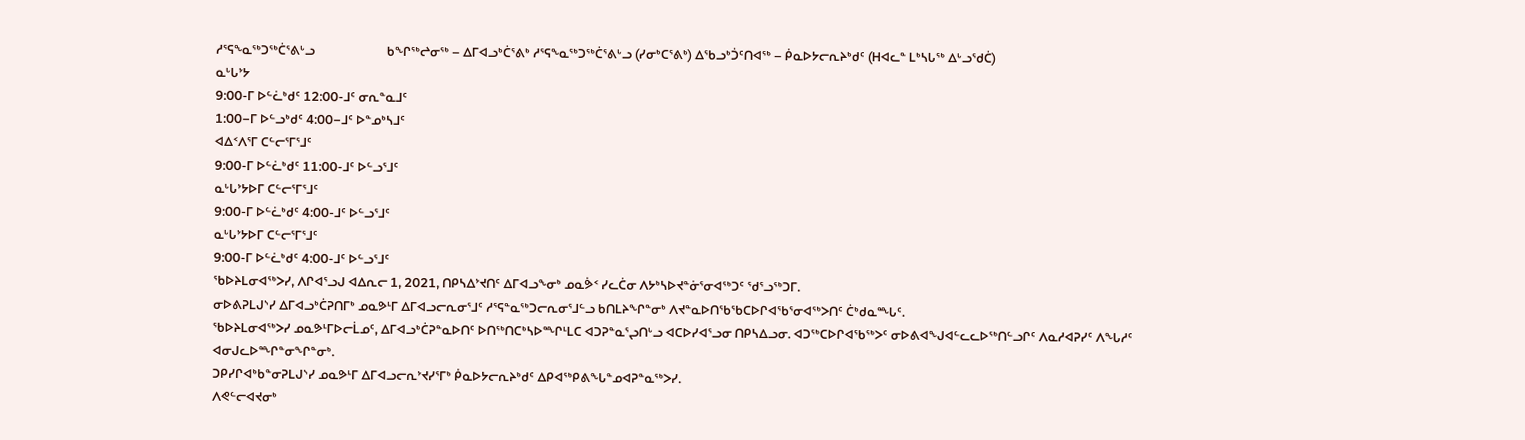ᓱᕐᕋᖕᓇᖅᑐᖅᑖᕐᕕᒡᓗ                        ᑲᖏᖅᖠᓂᖅ – ᐃᒥᐊᓗᒃᑖᕐᕕᒃ ᓱᕐᕋᖕᓇᖅᑐᖅᑖᕐᕕᒡᓗ (ᓯᓂᒃᑕᕐᕕᒃ) ᐃᖃᓗᒃᑑᑦᑎᐊᖅ – ᑮᓇᐅᔭᓕᕆᔨᒃᑯᑦ (ᕼᐊᓚᓐ ᒪᒃᓴᒐᖅ ᐃᒡᓗᖁᑖ)
ᓇᒡᒐᔾᔭ
9:00-ᒥ ᐅᓪᓛᒃᑯᑦ 12:00-ᒧᑦ ᓂᕆᓐᓇᒧᑦ
1:00−ᒥ ᐅᓪᓗᒃᑯᑦ 4:00−ᒧᑦ ᐅᓐᓄᒃᓴᒧᑦ
ᐊᐃᑉᐱᕐᒥ ᑕᓪᓕᕐᒥᕐᒧᑦ
9:00-ᒥ ᐅᓪᓛᒃᑯᑦ 11:00-ᒧᑦ ᐅᓪᓗᕐᒧᑦ
ᓇᒡᒐᔾᔭᐅᒥ ᑕᓪᓕᕐᒥᕐᒧᑦ
9:00-ᒥ ᐅᓪᓛᒃᑯᑦ 4:00-ᒧᑦ ᐅᓪᓗᕐᒧᑦ
ᓇᒡᒐᔾᔭᐅᒥ ᑕᓪᓕᕐᒥᕐᒧᑦ
9:00-ᒥ ᐅᓪᓛᒃᑯᑦ 4:00-ᒧᑦ ᐅᓪᓗᕐᒧᑦ
ᖃᐅᔨᒪᓂᐊᖅᐳᓯ, ᐱᒋᐊᕐᓗᒍ ᐊᐃᕆᓕ 1, 2021, ᑎᑭᓴᐃᔾᔪᑎᑦ ᐃᒥᐊᓗᖕᓂᒃ ᓄᓇᕘᑉ ᓯᓚᑖᓂ ᐱᔭᒃᓴᐅᔪᓐᓃᕐᓂᐊᖅᑐᑦ ᖁᕐᓗᖅᑐᒥ.
ᓂᐅᕕᕈᒪᒍᔅᓯ ᐃᒥᐊᓗᒃᑖᕈᑎᒥᒃ ᓄᓇᕗᒻᒥ ᐃᒥᐊᓗᓕᕆᓂᕐᒧᑦ ᓱᕐᕋᓐᓇᖅᑐᓕᕆᓂᕐᒧᓪᓗ ᑲᑎᒪᔨᖏᓐᓂᒃ ᐱᔪᓐᓇᐅᑎᖃᖃᑕᐅᒋᐊᖃᕐᓂᐊᖅᐳᑎᑦ ᑖᒃᑯᓇᙵᑦ.
ᖃᐅᔨᒪᓂᐊᖅᐳᓯ ᓄᓇᕗᒻᒥᐅᓕᒫᓄᑦ, ᐃᒥᐊᓗᒃᑖᕈᓐᓇᐅᑎᑦ ᐅᑎᖅᑎᑕᒃᓴᐅᙱᒻᒪᑕ ᐊᑐᕈᓐᓇᕐᖢᑎᒡᓗ ᐊᑕᐅᓯᐊᕐᓗᓂ ᑎᑭᓴᐃᓗᓂ. ᐊᑐᖅᑕᐅᒋᐊᖃᖅᐳᑦ ᓂᐅᕕᐊᖑᐊᓪᓚᓚᐅᖅᑎᓪᓗᒋᑦ ᐱᓇᓱᐊᕈᓯᑦ ᐱᖓᓱᑦ ᐊᓂᒍᓚᐅᙱᓐᓂᖏᓐᓂᒃ.
ᑐᑭᓯᒋᐊᒃᑲᓐᓂᕈᒪᒍᔅᓯ ᓄᓇᕗᒻᒥ ᐃᒥᐊᓗᓕᕆᔾᔪᓯᕐᒥᒃ ᑮᓇᐅᔭᓕᕆᔨᒃᑯᑦ ᐃᑭᐊᖅᑭᕕᖓᓐᓄᐊᕈᓐᓇᖅᐳᓯ.
ᐱᕙᓪᓕᐊᔪᓂᒃ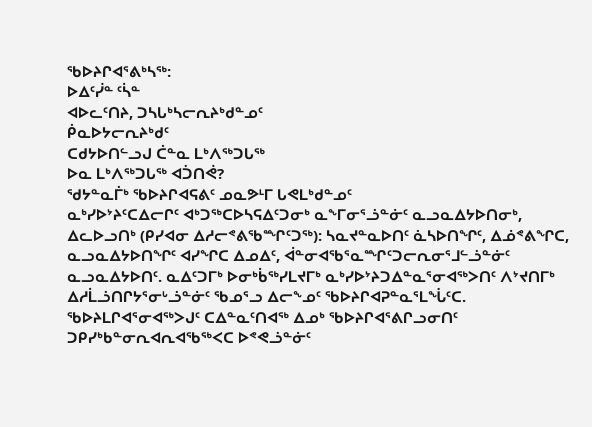ᖃᐅᔨᒋᐊᕐᕕᒃᓴᖅ:
ᐅᐃᑦᓰᓐ ᑦᓵᓐ
ᐊᐅᓚᑦᑎᔨ, ᑐᓴᒐᒃᓴᓕᕆᔨᒃᑯᓐᓄᑦ
ᑮᓇᐅᔭᓕᕆᔨᒃᑯᑦ
ᑕᑯᔭᐅᑎᓪᓗᒍ ᑖᓐᓇ ᒪᒃᐱᖅᑐᒐᖅ
ᐅᓇ ᒪᒃᐱᖅᑐᒐᖅ ᐊᑑᑎᕚ?
ᖁᔭᓐᓇᒦᒃ ᖃᐅᔨᒋᐊᕋᕕᑦ ᓄᓇᕗᒻᒥ ᒐᕙᒪᒃᑯᓐᓄᑦ
ᓇᒃᓯᐅᔾᔨᑦᑕᐃᓕᒋᑦ ᐊᒃᑐᖅᑕᐅᓴᕋᐃᑦᑐᓂᒃ ᓇᖕᒥᓂᕐᓘᓐᓃᑦ ᓇᓗᓇᐃᔭᐅᑎᓂᒃ, ᐃᓚᐅᓗᑎᒃ (ᑭᓯᐊᓂ ᐃᓱᓕᕝᕕᖃᙱᑦᑐᖅ): ᓴᓇᔪᓐᓇᐅᑎᑦ ᓈᓴᐅᑎᖏᑦ, ᐃᓅᕝᕕᖏᑕ, ᓇᓗᓇᐃᔭᐅᑎᖏᑦ ᐊᓯᖏᑕ ᐃᓄᐃᑦ, ᐋᓐᓂᐊᖃᕐᓇᙱᑦᑐᓕᕆᓂᕐᒧᓪᓘᓐᓃᑦ ᓇᓗᓇᐃᔭᐅᑎᑦ. ᓇᐃᑦᑐᒥᒃ ᐅᓂᒃᑳᖅᓯᒪᔪᒥᒃ ᓇᒃᓯᐅᔾᔨᑐᐃᓐᓇᕐᓂᐊᖅᐳᑎᑦ ᐱᔾᔪᑎᒥᒃ ᐃᓱᒫᓘᑎᒋᔭᕐᓂᒡᓘᓐᓃᑦ ᖃᓄᕐᓗ ᐃᓕᖕᓄᑦ ᖃᐅᔨᒋᐊᕈᓐᓇᕐᒪᖔᑦᑕ. ᖃᐅᔨᒪᒋᐊᕐᓂᐊᖅᐳᒍᑦ ᑕᐃᓐᓇᑦᑎᐊᖅ ᐃᓄᒃ ᖃᐅᔨᒋᐊᕐᕕᒋᓗᓂᑎᑦ ᑐᑭᓯᒃᑲᓐᓂᕆᐊᕆᐊᖃᖅᐸᑕ ᐅᕝᕙᓘᓐᓃᑦ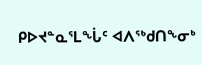ᑭᐅᔪᓐᓇᕐᒪᖔᑦ ᐊᐱᖅᑯᑎᖕᓂᒃ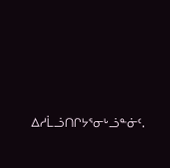ᐃᓱᒫᓘᑎᒋᔭᕐᓂᒡᓘᓐᓃᑦ.